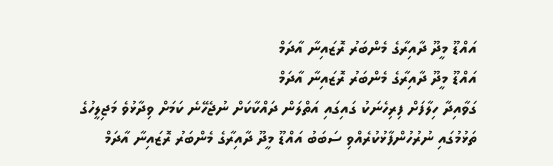އައްޑޫ މީދޫ ދާއިރާގެ މެންބަރު ރޮޒައިނާ އާދަމް
އައްޑޫ މީދޫ ދާއިރާގެ މެންބަރު ރޮޒައިނާ އާދަމް
ގަވާއިދާ ހިލާފަށް ފިރިހެނަކު ގައިގައި އަތްލަން ދައްކާކަށް ނުޖެހޭނެ ކަމަށް ވިދާޅުވެ މަޖިލީހުގެ ތަޅުމުގައި ނުރުހުންފާޅުކުރެއްވި ސަބަބު އައްޑޫ މީދޫ ދާއިރާގެ މެންބަރު ރޮޒައިނާ އާދަމް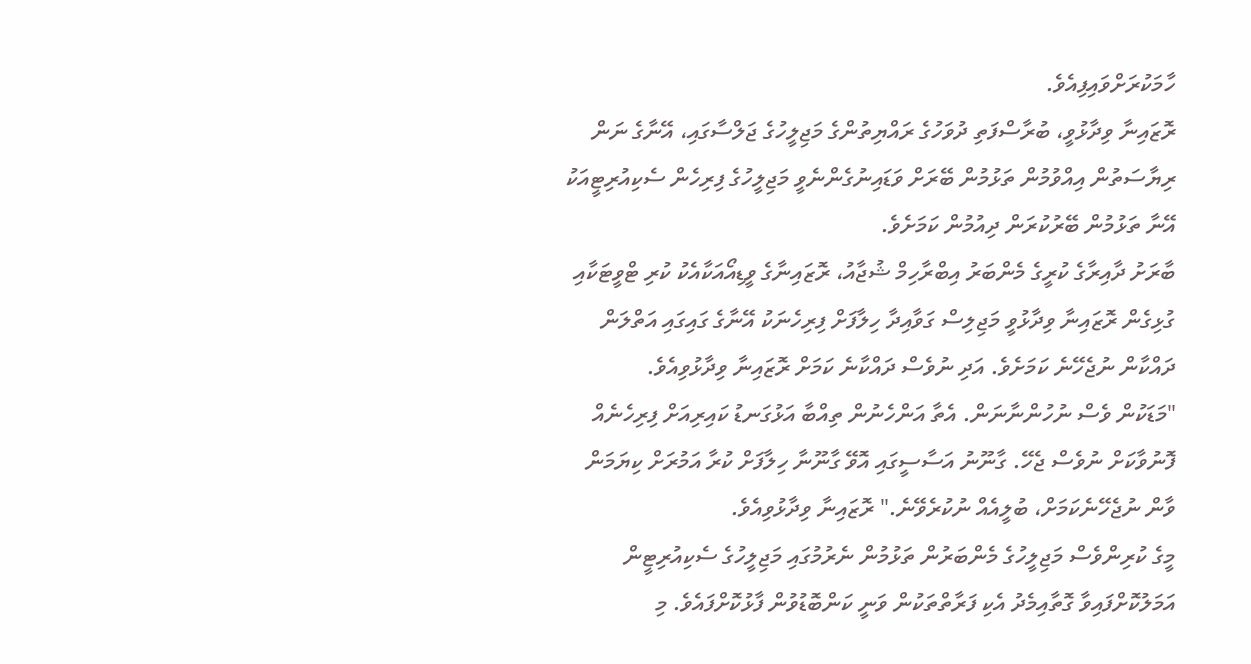ހާމަކުރަށްވައިފިއެވެ.
ރޮޒައިނާ ވިދާޅުވީ، ބުރާސްފަތި ދުވަހުގެ ރައްޔިތުންގެ މަޖިލީހުގެ ޖަލްސާގައި، އޭނާގެ ނަން ރިޔާސަތުން އިއްވުމުން ތަޅުމުން ބޭރަށް ވަޑައިނުގެންނެވީ މަޖިލީހުގެ ފިރިހެން ސެކިއުރިޓީއަކު އޭނާ ތަޅުމުން ބޭރުކުރަން ދިއުމުން ކަމަށެވެ.
ބާރަށު ދާއިރާގެ ކުރީގެ މެންބަރު އިބްރާހިމް ޝުޖާއު، ރޮޒައިނާގެ ވީޑިއޯއަކާއެކު ކުރި ޓްވީޓަކާއި ގުޅިގެން ރޮޒައިނާ ވިދާޅުވީ މަޖިލިސް ގަވާއިދާ ހިލާފަށް ފިރިހެނަކު އޭނާގެ ގައިގައި އަތްލަން ދައްކާން ނުޖެހޭނެ ކަމަށެވެ. އަދި ނުވެސް ދައްކާނެ ކަމަށް ރޮޒައިނާ ވިދާޅުވިއެވެ.
"މަޑަކުން ވެސް ނުހުންނާނަން. އެތާ އަންހެނުން ތިއްބާ އަޅުގަނޑު ކައިރިއަށް ފިރިހެނެއް ފޮނުވާކަށް ނުވެސް ޖެހޭ. ގާނޫނު އަސާސީގައި އޮވޭ ގާނޫނާ ހިލާފަށް ކުރާ އަމުރަށް ކިޔަމަން ވާން ނުޖެހޭނެކަމަށް، ބުލީއެއް ނުކުރެވޭނެ." ރޮޒައިނާ ވިދާޅުވިއެވެ.
މީގެ ކުރިންވެސް މަޖިލީހުގެ މެންބަރުން ތަޅުމުން ނެރުމުގައި މަޖިލީހުގެ ސެކިއުރިޓީން އަމަލުކޮށްފައިވާ ގޮތާއިމެދު އެކި ފަރާތްތަކުން ވަނީ ކަންބޮޑުވުން ފާޅުކޮށްފައެވެ. މި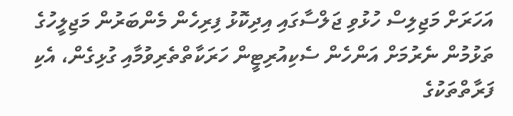އަހަރަށް މަޖިލިސް ހުޅުވި ޖަލްސާގައި އިދިކޮޅު ފިރިހެން މެންބަރުން މަޖިލީހުގެ ތަޅުމުން ނެރުމަށް އަންހެން ސެކިއުރިޓީން ހަރަކާތްތެރިވުމާއި ގުޅިގެން، އެކި ފަރާތްތަކުގެ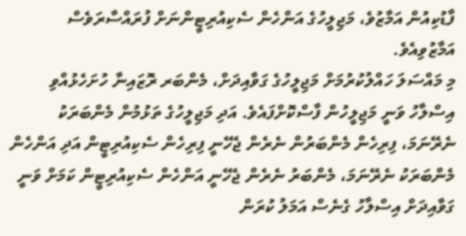ފާޑުކިއުން އަމާޒުވެ، މަޖިލީހުގެ އަންހެން ސެކިއުރިޓީންނަށް ފުރައްސާރަވެސް އަމާޒުވިއެވެ.
މި މައްސަލަ ހައްލުކުރުމަށް މަޖިލީހުގެ ގަވާއިދަށް، މެންބަރ ރޮޒައިނާ ހުށަހެޅުއްވި އިސްލާހު ވަނީ މަޖިލީހުން ފާސްކޮށްފައެވެ. އަދި މަޖިލީހުގެ ތަޅުމުން މެންބަރަކު ނެރޭނަމަ، ފިރިހެން މެންބަރުން ނެރެން ޖެހޭނީ ފިރިހެން ސެކިއުރިޓީން އަދި އަންހެން މެންބަރަކު ނެރޭނަމަ، މެންބަރު ނެރެން ޖެހޭނީ އަންހެން ސެކިއުރިޓީން ކަމަށް ވަނީ ގަވާއިދަށް އިސްލާހު ގެނެސް އަމަލު ކުރަން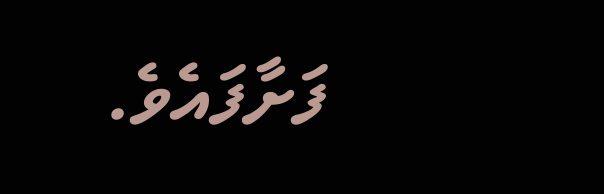ފަށާފައެވެ.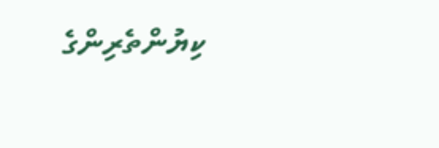ކިޔުންތެރިންގެ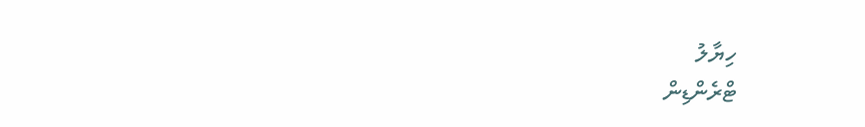ހިޔާލު
ޓްރެންޑިން